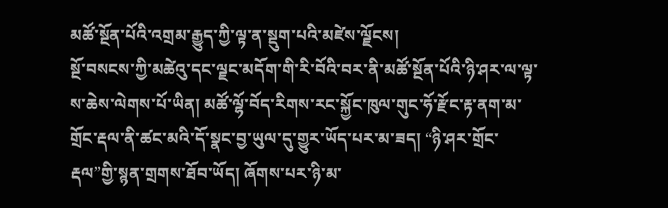མཚོ་སྔོན་པོའི་འགྲམ་རྒྱུད་ཀྱི་ལྟ་ན་སྡུག་པའི་མཛེས་ལྗོངས།
སྔོ་བསངས་ཀྱི་མཚེའུ་དང་ལྗང་མདོག་གི་རི་བོའི་བར་ནི་མཚོ་སྔོན་པོའི་ཉི་ཤར་ལ་ལྟ་ས་ཆེས་ལེགས་པོ་ཡིན། མཚོ་ལྷོ་བོད་རིགས་རང་སྐྱོང་ཁུལ་གུང་ཧོ་རྫོང་རྟ་ནག་མ་གྲོང་རྡལ་ནི་ཚང་མའི་དོ་སྣང་བྱ་ཡུལ་དུ་གྱུར་ཡོད་པར་མ་ཟད། “ཉི་ཤར་གྲོང་རྡལ”གྱི་སྙན་གྲགས་ཐོབ་ཡོད། ཞོགས་པར་ཉི་མ་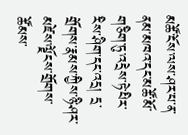མཚོ་ངོས་ལས་ཤར་པ་ན་ནམ་མཁའ་དང་མཚོ་མོ་གཅིག་ཏུ་འདྲེས་ཏེ་པིར་རིས་ཤིག་དང་འདྲ། དྲ་གྲོགས་རྣམས་ཀྱིས་ཉི་ཤར་མཛེས་ལྗོངས་གྲོགས་ཚོམས་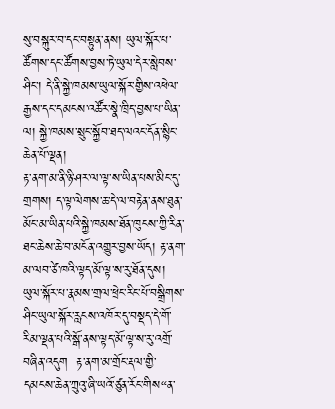སུ་བསྐུར་བ་དང་བསྟུན་ནས། ཡུལ་སྐོར་པ་ཚོགས་དང་ཚོགས་བྱས་ཏེ་ཡུལ་དེར་སླེབས་ཤིང་། དེ་ནི་སྐྱེ་ཁམས་ཡུལ་སྐོར་གྱིས་འཕེལ་རྒྱས་དང་དམངས་འཚོར་སྣེ་ཁྲིད་བྱས་པ་ཡིན་ལ། སྐྱེ་ཁམས་སྲུང་སྐྱོབ་ཐད་ལའང་དོན་སྙིང་ཆེན་པོ་ལྡན།
རྟ་ནག་མ་ནི་ཉི་ཤར་ལ་ལྟ་ས་ཡིན་པས་མིང་དུ་གྲགས། ད་ལྟ་ལེགས་ཆ་དེ་ལ་བརྟེན་ནས་ཐུན་མོང་མ་ཡིན་པའི་སྐྱེ་ཁམས་ཐོན་ཁུངས་ཀྱི་རིན་ཐང་ཆེས་ཆེ་བ་མངོན་འགྱུར་བྱས་ཡོད། རྟ་ནག་མ་ལབ་ཙེ་ཁའི་ལྟད་མོ་ལྟ་ས་རུ་ཐོན་དུས། ཡུལ་སྐོར་པ་རྣམས་གྲལ་ཕྲེང་རིང་པོ་བསྒྲིགས་ཤིང་ཡུལ་སྐོར་རླངས་འཁོར་དུ་བསྡད་དེ་གོ་རིམ་ལྡན་པའི་སྒོ་ནས་ལྟད་མོ་ལྟ་ས་རུ་འགྲོ་བཞིན་འདུག  རྟ་ནག་མ་གྲོང་རྡལ་གྱི་དམངས་ཆེན་ཀྲུའུ་ཞི་ཡའོ་ཙུན་རོང་གིས“ན་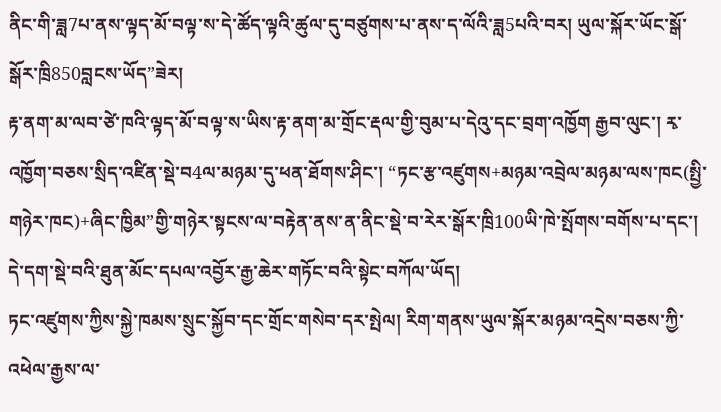ནིང་གི་ཟླ7པ་ནས་ལྟད་མོ་བལྟ་ས་དེ་ཚོད་ལྟའི་ཚུལ་དུ་བཙུགས་པ་ནས་ད་ལོའི་ཟླ5པའི་བར། ཡུལ་སྐོར་ཡོང་སྒོ་སྒོར་ཁྲི850བླངས་ཡོད”ཟེར།
རྟ་ནག་མ་ལབ་ཙེ་ཁའི་ལྟད་མོ་བལྟ་ས་ཡིས་རྟ་ནག་མ་གྲོང་རྡལ་གྱི་བུམ་པ་དེའུ་དང་བྲག་འཁྱོག རྒྱབ་ལུང་། རྭ་འཁྱོག་བཅས་སྲིད་འཛིན་སྡེ་བ4ལ་མཉམ་དུ་ཕན་ཐོགས་ཤིང་། “ཏང་རྩ་འཛུགས+མཉམ་འབྲེལ་མཉམ་ལས་ཁང(སྤྱི་གཉེར་ཁང)+ཞིང་ཁྱིམ”གྱི་གཉེར་སྟངས་ལ་བརྟེན་ནས་ན་ནིང་སྡེ་བ་རེར་སྒོར་ཁྲི100ཡི་ཁེ་སྤོགས་བགོས་པ་དང་། དེ་དག་སྡེ་བའི་ཐུན་མོང་དཔལ་འབྱོར་རྒྱ་ཆེར་གཏོང་བའི་སྟེང་བཀོལ་ཡོད།
ཏང་འཛུགས་ཀྱིས་སྐྱེ་ཁམས་སྲུང་སྐྱོབ་དང་གྲོང་གསེབ་དར་སྤེལ། རིག་གནས་ཡུལ་སྐོར་མཉམ་འདྲེས་བཅས་ཀྱི་འཕེལ་རྒྱས་ལ་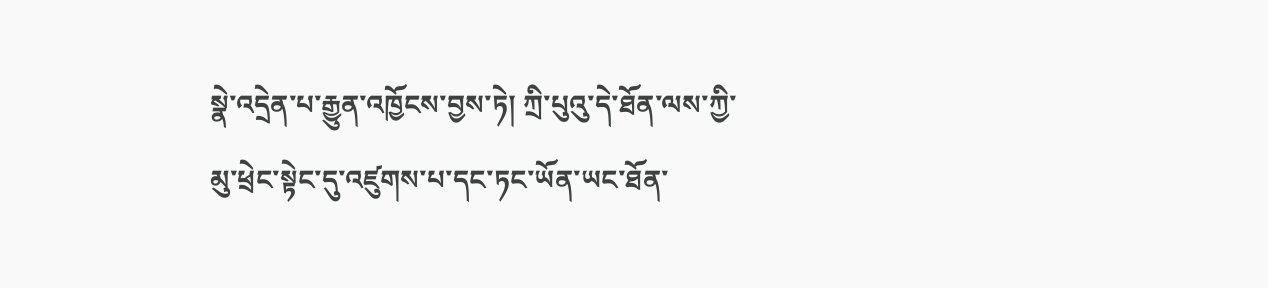སྣེ་འདྲེན་པ་རྒྱུན་འཁྱོངས་བྱས་ཏེ། ཀྲི་པུའུ་དེ་ཐོན་ལས་ཀྱི་མུ་ཕྲེང་སྟེང་དུ་འཛུགས་པ་དང་ཏང་ཡོན་ཡང་ཐོན་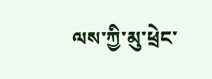ལས་ཀྱི་མུ་ཕྲེང་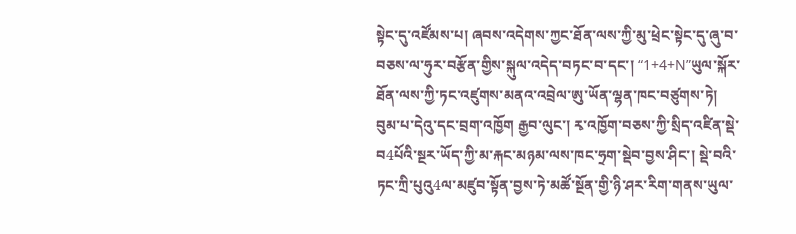སྟེང་དུ་འཛོམས་པ། ཞབས་འདེགས་ཀྱང་ཐོན་ལས་ཀྱི་མུ་ཕྲེང་སྟེང་དུ་ཞུ་བ་བཅས་ལ་ཧུར་བརྩོན་གྱིས་སྐུལ་འདེད་བཏང་བ་དང་། “1+4+N”ཡུལ་སྐོར་ཐོན་ལས་ཀྱི་ཏང་འཛུགས་མནའ་འབྲེལ་ཨུ་ཡོན་ལྷན་ཁང་བཙུགས་ཏེ། བུམ་པ་དེའུ་དང་བྲག་འཁྱོག རྒྱབ་ལུང་། རྭ་འཁྱོག་བཅས་ཀྱི་སྲིད་འཛིན་སྡེ་བ4པོའི་སྔར་ཡོད་ཀྱི་མ་རྐང་མཉམ་ལས་ཁང་ཧྲག་སྡེབ་བྱས་ཤིང་། སྡེ་བའི་ཏང་ཀྲི་པུའུ4ལ་མཛུབ་སྟོན་བྱས་ཏེ་མཚོ་སྔོན་གྱི་ཉི་ཤར་རིག་གནས་ཡུལ་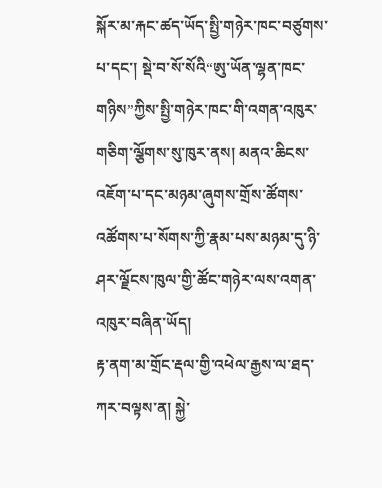སྐོར་མ་རྐང་ཚད་ཡོད་སྤྱི་གཉེར་ཁང་བཙུགས་པ་དང་། སྡེ་བ་སོ་སོའི“ཨུ་ཡོན་ལྷན་ཁང་གཉིས”ཀྱིས་སྤྱི་གཉེར་ཁང་གི་འགན་འཁུར་གཅིག་ལྕོགས་སུ་ཁུར་ནས། མནའ་ཆིངས་འཇོག་པ་དང་མཉམ་ཞུགས་གྲོས་ཚོགས་འཚོགས་པ་སོགས་ཀྱི་རྣམ་པས་མཉམ་དུ་ཉི་ཤར་ལྗོངས་ཁུལ་གྱི་ཚོང་གཉེར་ལས་འགན་འཁུར་བཞིན་ཡོད།
རྟ་ནག་མ་གྲོང་རྡལ་གྱི་འཕེལ་རྒྱས་ལ་ཐད་ཀར་བལྟས་ན། སྐྱེ་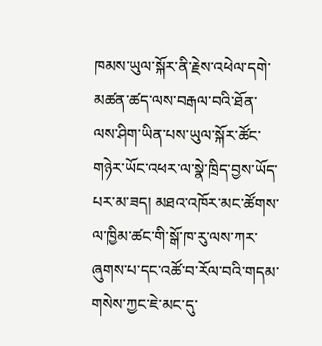ཁམས་ཡུལ་སྐོར་ནི་རྗེས་འཕེལ་དགེ་མཚན་ཚད་ལས་བརྒལ་བའི་ཐོན་ལས་ཤིག་ཡིན་པས་ཡུལ་སྐོར་ཚོང་གཉེར་ཡོང་འཕར་ལ་སྣེ་ཁྲིད་བྱས་ཡོད་པར་མ་ཟད། མཐའ་འཁོར་མང་ཚོགས་ལ་ཁྱིམ་ཚང་གི་སྒོ་ཁ་རུ་ལས་ཀར་ཞུགས་པ་དང་འཚོ་བ་རོལ་བའི་གདམ་གསེས་ཀྱང་ཇེ་མང་དུ་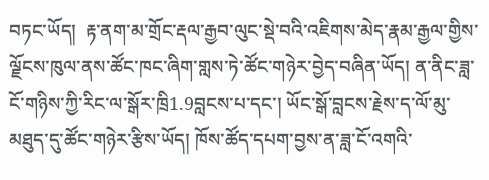བཏང་ཡོད།  རྟ་ནག་མ་གྲོང་རྡལ་རྒྱབ་ལུང་སྡེ་བའི་འཇིགས་མེད་རྣམ་རྒྱལ་གྱིས་ལྗོངས་ཁུལ་ནས་ཚོང་ཁང་ཞིག་གླས་ཏེ་ཚོང་གཉེར་བྱེད་བཞིན་ཡོད། ན་ནིང་ཟླ་ངོ་གཉིས་ཀྱི་རིང་ལ་སྒོར་ཁྲི1.9བླངས་པ་དང་། ཡོང་སྒོ་བླངས་རྗེས་ད་ལོ་མུ་མཐུད་དུ་ཚོང་གཉེར་རྩིས་ཡོད། ཁོས་ཚོད་དཔག་བྱས་ན་ཟླ་ངོ་འགའི་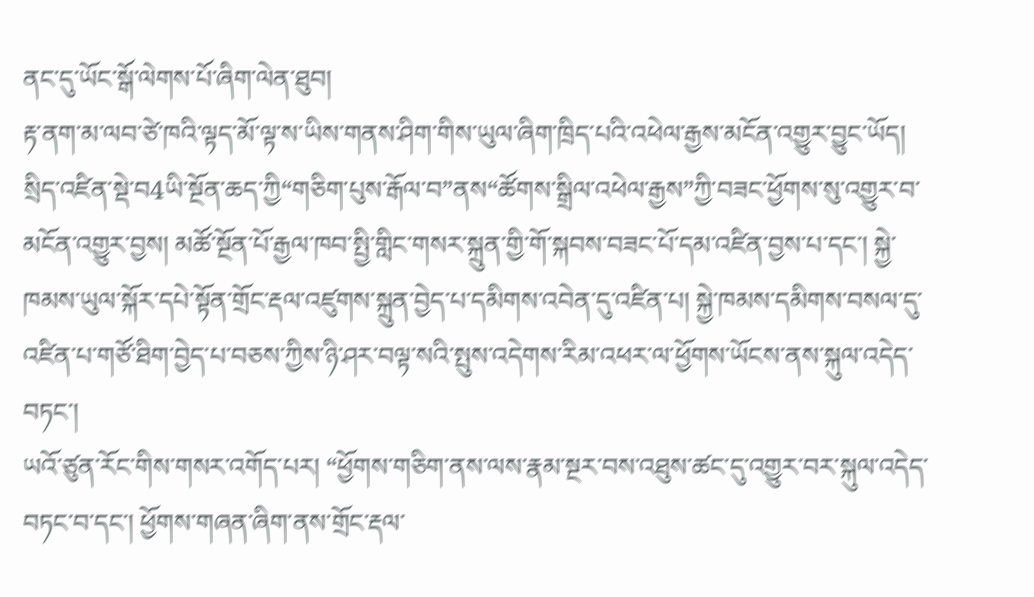ནང་དུ་ཡོང་སྒོ་ལེགས་པོ་ཞིག་ལེན་ཐུབ།
རྟ་ནག་མ་ལབ་ཙེ་ཁའི་ལྟད་མོ་ལྟ་ས་ཡིས་གནས་ཤིག་གིས་ཡུལ་ཞིག་ཁྲིད་པའི་འཕེལ་རྒྱས་མངོན་འགྱུར་བྱུང་ཡོད། སྲིད་འཛིན་སྡེ་བ4ཡི་སྔོན་ཆད་ཀྱི“གཅིག་པུས་རྒོལ་བ”ནས“ཚོགས་སྒྲིལ་འཕེལ་རྒྱས”ཀྱི་བཟང་ཕྱོགས་སུ་འགྱུར་བ་མངོན་འགྱུར་བྱས། མཚོ་སྔོན་པོ་རྒྱལ་ཁབ་སྤྱི་གླིང་གསར་སྐྲུན་གྱི་གོ་སྐབས་བཟང་པོ་དམ་འཛིན་བྱས་པ་དང་། སྐྱེ་ཁམས་ཡུལ་སྐོར་དཔེ་སྟོན་གྲོང་རྡལ་འཛུགས་སྐྲུན་བྱེད་པ་དམིགས་འབེན་དུ་འཛིན་པ། སྐྱེ་ཁམས་དམིགས་བསལ་དུ་འཛིན་པ་གཙོ་ཐིག་བྱེད་པ་བཅས་ཀྱིས་ཉི་ཤར་བལྟ་སའི་སྤུས་འདེགས་རིམ་འཕར་ལ་ཕྱོགས་ཡོངས་ནས་སྐུལ་འདེད་བཏང་།
ཡའོ་ཙུན་རོང་གིས་གསར་འགོད་པར། “ཕྱོགས་གཅིག་ནས་ལས་རྣམ་སྔར་བས་འཐུས་ཚང་དུ་འགྱུར་བར་སྐུལ་འདེད་བཏང་བ་དང་། ཕྱོགས་གཞན་ཞིག་ནས་གྲོང་རྡལ་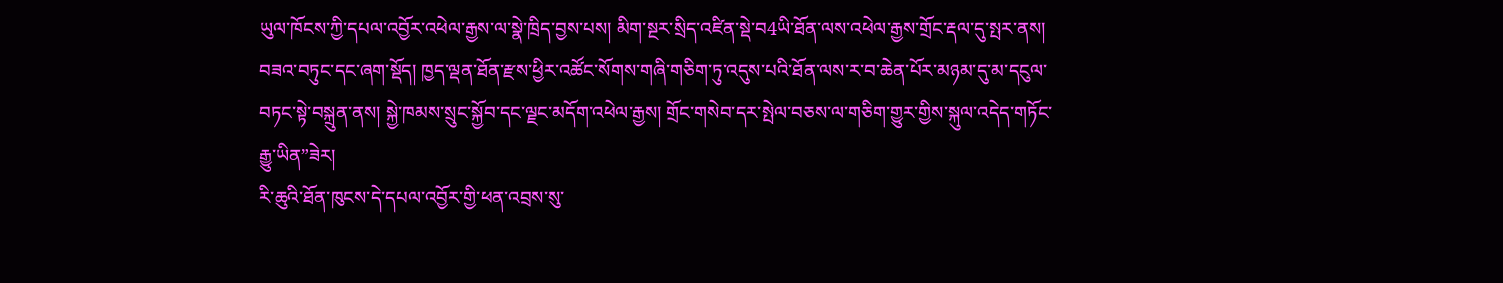ཡུལ་ཁོངས་ཀྱི་དཔལ་འབྱོར་འཕེལ་རྒྱས་ལ་སྣེ་ཁྲིད་བྱས་པས། མིག་སྔར་སྲིད་འཛིན་སྡེ་བ4ཡི་ཐོན་ལས་འཕེལ་རྒྱས་གྲོང་རྡལ་དུ་སྤར་ནས། བཟའ་བཏུང་དང་ཞག་སྡོད། ཁྱད་ལྡན་ཐོན་རྫས་ཕྱིར་འཚོང་སོགས་གཞི་གཅིག་ཏུ་འདུས་པའི་ཐོན་ལས་ར་བ་ཆེན་པོར་མཉམ་དུ་མ་དངུལ་བཏང་སྟེ་བསྐྲུན་ནས། སྐྱེ་ཁམས་སྲུང་སྐྱོབ་དང་ལྗང་མདོག་འཕེལ་རྒྱས། གྲོང་གསེབ་དར་སྤེལ་བཅས་ལ་གཅིག་གྱུར་གྱིས་སྐུལ་འདེད་གཏོང་རྒྱུ་ཡིན”ཟེར།
རི་ཆུའི་ཐོན་ཁུངས་དེ་དཔལ་འབྱོར་གྱི་ཕན་འབྲས་སུ་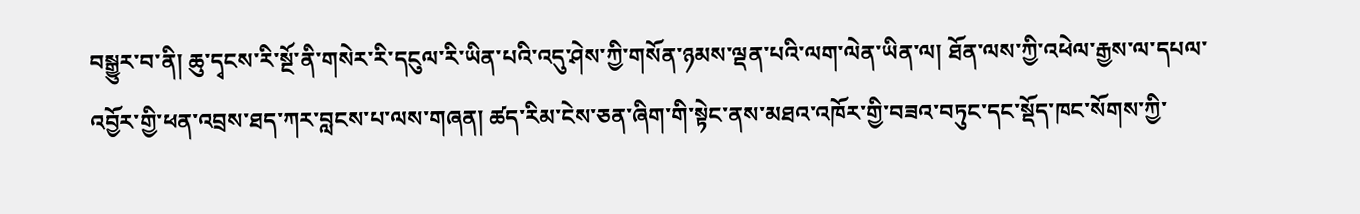བསྒྱུར་བ་ནི། ཆུ་དྭངས་རི་སྔོ་ནི་གསེར་རི་དངུལ་རི་ཡིན་པའི་འདུ་ཤེས་ཀྱི་གསོན་ཉམས་ལྡན་པའི་ལག་ལེན་ཡིན་ལ། ཐོན་ལས་ཀྱི་འཕེལ་རྒྱས་ལ་དཔལ་འབྱོར་གྱི་ཕན་འབྲས་ཐད་ཀར་བླངས་པ་ལས་གཞན། ཚད་རིམ་ངེས་ཅན་ཞིག་གི་སྟེང་ནས་མཐའ་འཁོར་གྱི་བཟའ་བཏུང་དང་སྡོད་ཁང་སོགས་ཀྱི་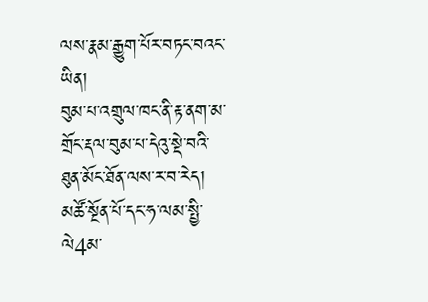ལས་རྣམ་རྒྱུག་པོར་བཏང་བའང་ཡིན།
བུམ་པ་འགྲུལ་ཁང་ནི་རྟ་ནག་མ་གྲོང་རྡལ་བུམ་པ་དེའུ་སྡེ་བའི་ཐུན་མོང་ཐོན་ལས་ར་བ་རེད། མཚོ་སྔོན་པོ་དང་ཧ་ལམ་སྤྱི་ལེ4མ་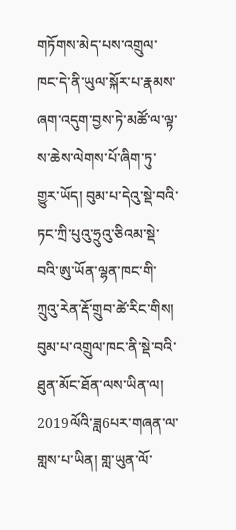གཏོགས་མེད་པས་འགྲུལ་ཁང་དེ་ནི་ཡུལ་སྐོར་པ་རྣམས་ཞག་འདུག་བྱས་ཏེ་མཚོ་ལ་ལྟ་ས་ཆེས་ལེགས་པོ་ཞིག་ཏུ་གྱུར་ཡོད། བུམ་པ་དེའུ་སྡེ་བའི་ཏང་ཀྲི་པུའུ་ཧྲུའུ་ཅིའམ་སྡེ་བའི་ཨུ་ཡོན་ལྷན་ཁང་གི་ཀྲུའུ་རེན་རྡོ་གྲུབ་ཚེ་རིང་གིས། བུམ་པ་འགྲུལ་ཁང་ནི་སྡེ་བའི་ཐུན་མོང་ཐོན་ལས་ཡིན་ལ། 2019ལོའི་ཟླ6པར་གཞན་ལ་གླས་པ་ཡིན། གླ་ཡུན་ལོ་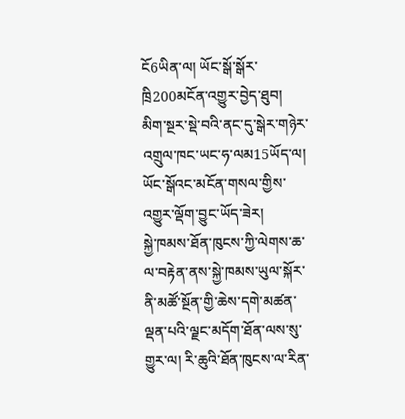ངོ6ཡིན་ལ། ཡོང་སྒོ་སྒོར་ཁྲི200མངོན་འགྱུར་བྱེད་ཐུབ། མིག་སྔར་སྡེ་བའི་ནང་དུ་སྒེར་གཉེར་འགྲུལ་ཁང་ཡང་ཧ་ལམ15ཡོད་ལ། ཡོང་སྒོའང་མངོན་གསལ་གྱིས་འགྱུར་ལྡོག་བྱུང་ཡོད་ཟེར།
སྐྱེ་ཁམས་ཐོན་ཁུངས་ཀྱི་ལེགས་ཆ་ལ་བརྟེན་ནས་སྐྱེ་ཁམས་ཡུལ་སྐོར་ནི་མཚོ་སྔོན་གྱི་ཆེས་དགེ་མཚན་ལྡན་པའི་ལྗང་མདོག་ཐོན་ལས་སུ་གྱུར་ལ། རི་ཆུའི་ཐོན་ཁུངས་ལ་རིན་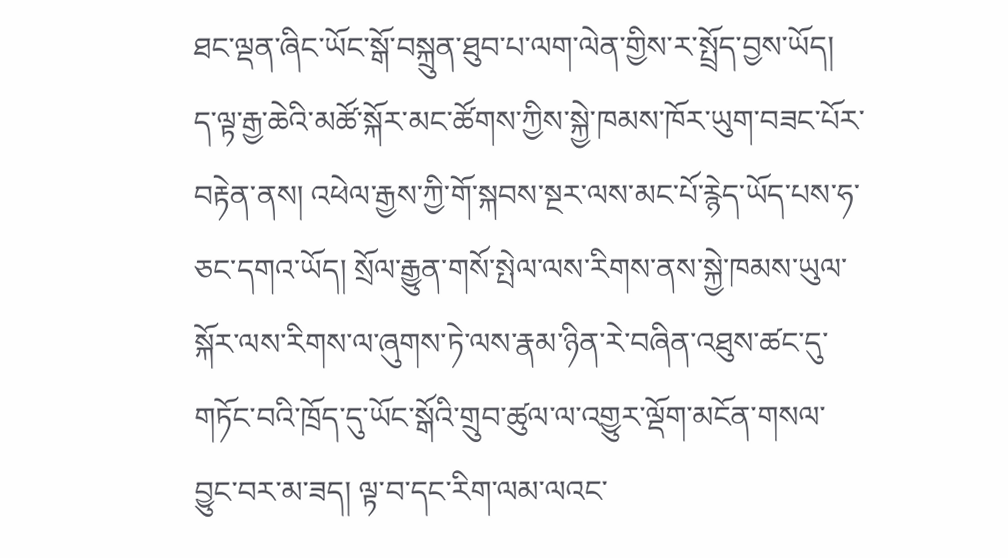ཐང་ལྡན་ཞིང་ཡོང་སྒོ་བསྐྲུན་ཐུབ་པ་ལག་ལེན་གྱིས་ར་སྤྲོད་བྱས་ཡོད། ད་ལྟ་རྒྱ་ཆེའི་མཚོ་སྐོར་མང་ཚོགས་ཀྱིས་སྐྱེ་ཁམས་ཁོར་ཡུག་བཟང་པོར་བརྟེན་ནས། འཕེལ་རྒྱས་ཀྱི་གོ་སྐབས་སྔར་ལས་མང་པོ་རྙེད་ཡོད་པས་ཧ་ཅང་དགའ་ཡོད། སྲོལ་རྒྱུན་གསོ་སྤེལ་ལས་རིགས་ནས་སྐྱེ་ཁམས་ཡུལ་སྐོར་ལས་རིགས་ལ་ཞུགས་ཏེ་ལས་རྣམ་ཉིན་རེ་བཞིན་འཐུས་ཚང་དུ་གཏོང་བའི་ཁྲོད་དུ་ཡོང་སྒོའི་གྲུབ་ཚུལ་ལ་འགྱུར་ལྡོག་མངོན་གསལ་བྱུང་བར་མ་ཟད། ལྟ་བ་དང་རིག་ལམ་ལའང་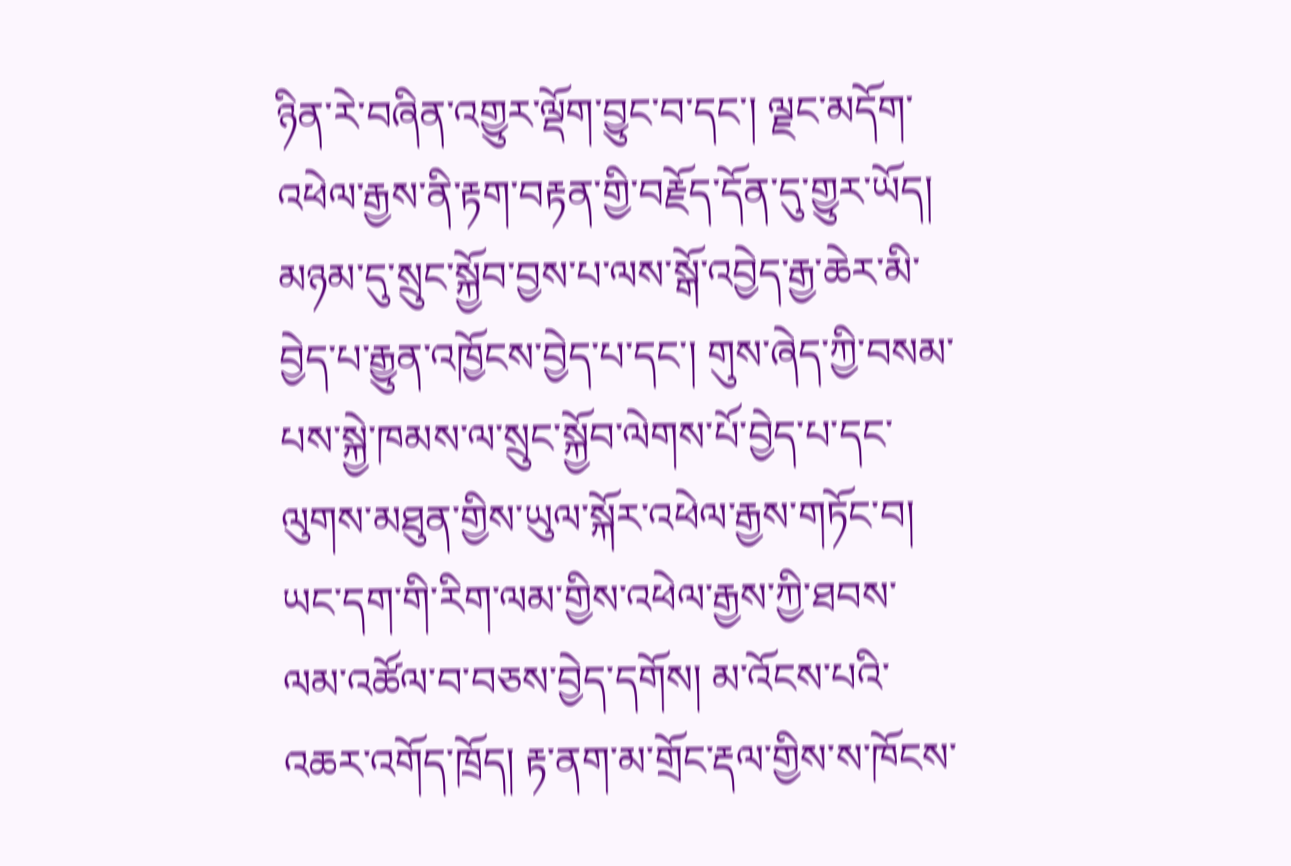ཉིན་རེ་བཞིན་འགྱུར་ལྡོག་བྱུང་བ་དང་། ལྗང་མདོག་འཕེལ་རྒྱས་ནི་རྟག་བརྟན་གྱི་བརྗོད་དོན་དུ་གྱུར་ཡོད།
མཉམ་དུ་སྲུང་སྐྱོབ་བྱས་པ་ལས་སྒོ་འབྱེད་རྒྱ་ཆེར་མི་བྱེད་པ་རྒྱུན་འཁྱོངས་བྱེད་པ་དང་། གུས་ཞེད་ཀྱི་བསམ་པས་སྐྱེ་ཁམས་ལ་སྲུང་སྐྱོབ་ལེགས་པོ་བྱེད་པ་དང་ལུགས་མཐུན་གྱིས་ཡུལ་སྐོར་འཕེལ་རྒྱས་གཏོང་བ། ཡང་དག་གི་རིག་ལམ་གྱིས་འཕེལ་རྒྱས་ཀྱི་ཐབས་ལམ་འཚོལ་བ་བཅས་བྱེད་དགོས། མ་འོངས་པའི་འཆར་འགོད་ཁྲོད། རྟ་ནག་མ་གྲོང་རྡལ་གྱིས་ས་ཁོངས་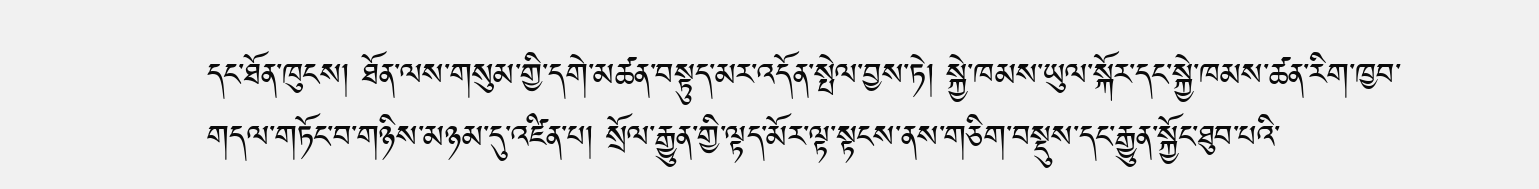དང་ཐོན་ཁུངས། ཐོན་ལས་གསུམ་གྱི་དགེ་མཚན་བསྟུད་མར་འདོན་སྤེལ་བྱས་ཏེ། སྐྱེ་ཁམས་ཡུལ་སྐོར་དང་སྐྱེ་ཁམས་ཚན་རིག་ཁྱབ་གདལ་གཏོང་བ་གཉིས་མཉམ་དུ་འཛིན་པ། སྲོལ་རྒྱུན་གྱི་ལྟད་མོར་ལྟ་སྟངས་ནས་གཅིག་བསྡུས་དང་རྒྱུན་སྐྱོང་ཐུབ་པའི་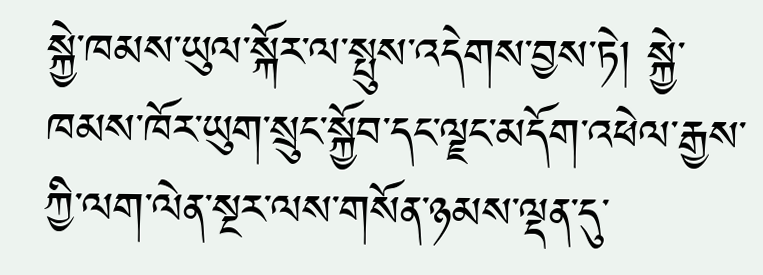སྐྱེ་ཁམས་ཡུལ་སྐོར་ལ་སྤུས་འདེགས་བྱས་ཏེ། སྐྱེ་ཁམས་ཁོར་ཡུག་སྲུང་སྐྱོབ་དང་ལྗང་མདོག་འཕེལ་རྒྱས་ཀྱི་ལག་ལེན་སྔར་ལས་གསོན་ཉམས་ལྡན་དུ་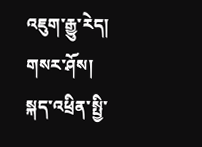འཇུག་རྒྱུ་རེད།
གསར་ཤོས།
སྐད་འཕྲིན་སྤྱི་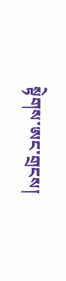སྟེགས་ཨང་གྲངས།